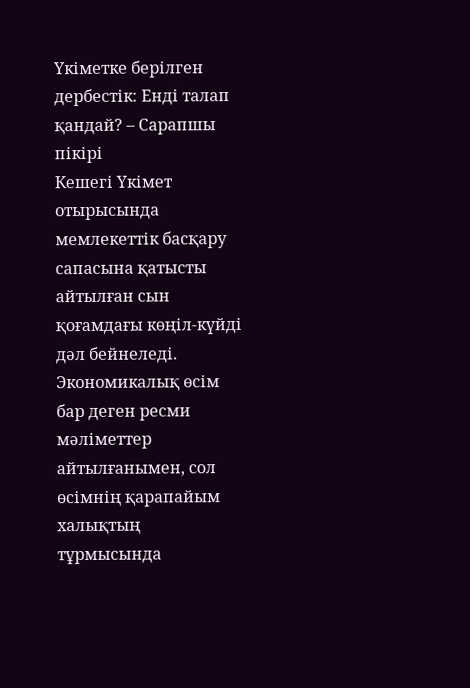Үкіметке берілген дербестік: Енді талап қандай? – Сарапшы пікірі
Кешегі Үкімет отырысында мемлекеттік басқару сапасына қатысты айтылған сын қоғамдағы көңіл-күйді дәл бейнеледі. Экономикалық өсім бар деген ресми мәліметтер айтылғанымен, сол өсімнің қарапайым халықтың тұрмысында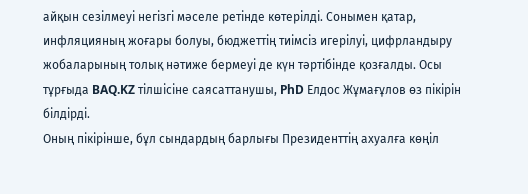айқын сезілмеуі негізгі мәселе ретінде көтерілді. Сонымен қатар, инфляцияның жоғары болуы, бюджеттің тиімсіз игерілуі, цифрландыру жобаларының толық нәтиже бермеуі де күн тәртібінде қозғалды. Осы тұрғыда BAQ.KZ тілшісіне саясаттанушы, PhD Елдос Жұмағұлов өз пікірін білдірді.
Оның пікірінше, бұл сындардың барлығы Президенттің ахуалға көңіл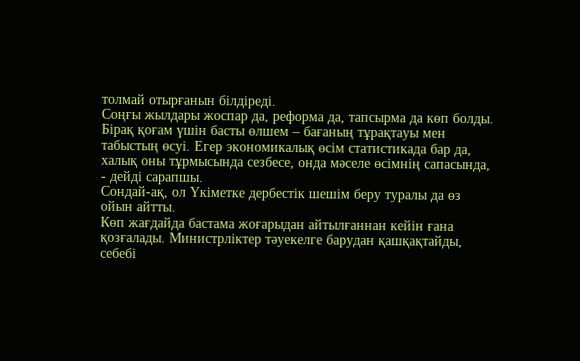толмай отырғанын білдіреді.
Соңғы жылдары жоспар да, реформа да, тапсырма да көп болды. Бірақ қоғам үшін басты өлшем – бағаның тұрақтауы мен табыстың өсуі. Егер экономикалық өсім статистикада бар да, халық оны тұрмысында сезбесе, онда мәселе өсімнің сапасында, - дейді сарапшы.
Сондай-ақ, ол Үкіметке дербестік шешім беру туралы да өз ойын айтты.
Көп жағдайда бастама жоғарыдан айтылғаннан кейін ғана қозғалады. Министрліктер тәуекелге барудан қашқақтайды, себебі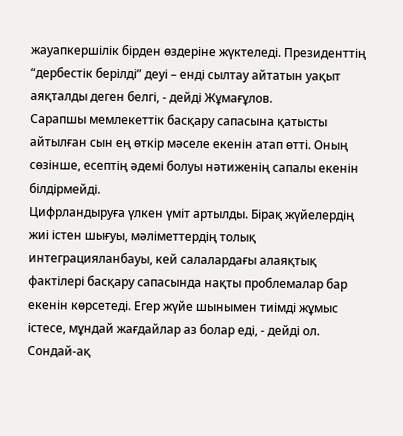жауапкершілік бірден өздеріне жүктеледі. Президенттің “дербестік берілді” деуі – енді сылтау айтатын уақыт аяқталды деген белгі, - дейді Жұмағұлов.
Сарапшы мемлекеттік басқару сапасына қатысты айтылған сын ең өткір мәселе екенін атап өтті. Оның сөзінше, есептің әдемі болуы нәтиженің сапалы екенін білдірмейді.
Цифрландыруға үлкен үміт артылды. Бірақ жүйелердің жиі істен шығуы, мәліметтердің толық интеграцияланбауы, кей салалардағы алаяқтық фактілері басқару сапасында нақты проблемалар бар екенін көрсетеді. Егер жүйе шынымен тиімді жұмыс істесе, мұндай жағдайлар аз болар еді, - дейді ол.
Сондай-ақ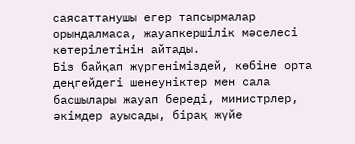саясаттанушы егер тапсырмалар орындалмаса, жауапкершілік мәселесі көтерілетінін айтады.
Біз байқап жүргеніміздей, көбіне орта деңгейдегі шенеуніктер мен сала басшылары жауап береді, министрлер, әкімдер ауысады, бірақ жүйе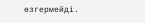өзгермейді.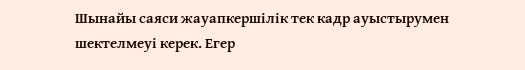Шынайы саяси жауапкершілік тек кадр ауыстырумен шектелмеуі керек. Егер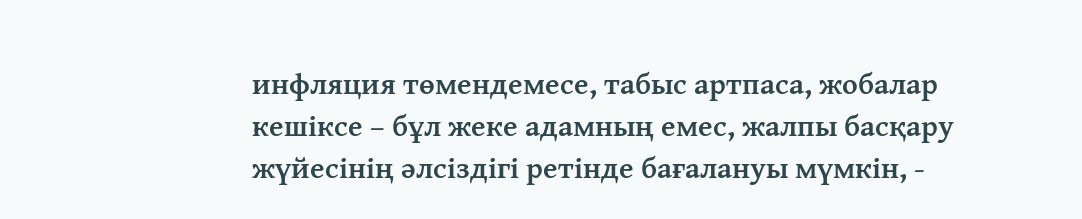инфляция төмендемесе, табыс артпаса, жобалар кешіксе – бұл жеке адамның емес, жалпы басқару жүйесінің әлсіздігі ретінде бағалануы мүмкін, -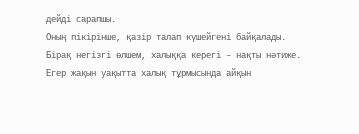дейді сарапшы.
Оның пікірінше, қазір талап күшейгені байқалады. Бірақ негізгі өлшем, халыққа керегі – нақты нәтиже. Егер жақын уақытта халық тұрмысында айқын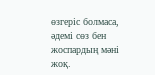өзгеріс болмаса, әдемі сөз бен жоспардың мәні жоқ.